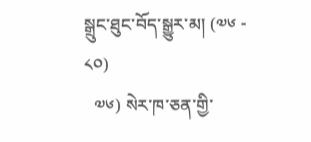སྒྲུང་ཐུང་བོད་སྒྱུར་མ། (༧༦ - ༨༠)
  ༧༦) སེར་ཁ་ཅན་གྱི་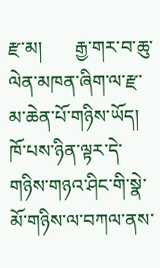རྫ་མ།       རྒྱ་གར་བ་ཆུ་ལེན་མཁན་ཞིག་ལ་རྫ་མ་ཆེན་པོ་གཉིས་ཡོད། ཁོ་པས་ཉིན་ལྟར་དེ་གཉིས་གཉའ་ཤིང་གི་སྣེ་མོ་གཉིས་ལ་བཀལ་ནས་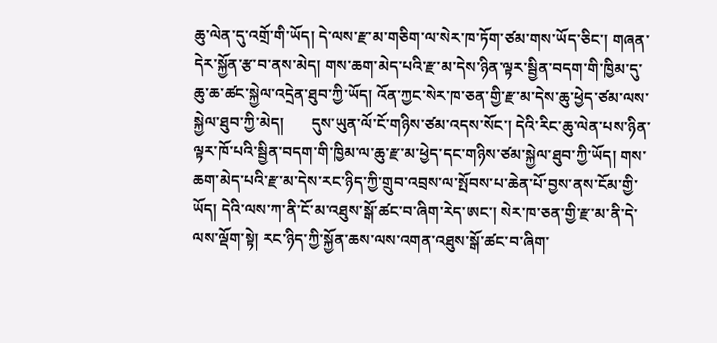ཆུ་ལེན་དུ་འགྲོ་གི་ཡོད། དེ་ལས་རྫ་མ་གཅིག་ལ་སེར་ཁ་ཏོག་ཙམ་གས་ཡོད་ཅིང་། གཞན་དེར་སྐྱོན་རྩ་བ་ནས་མེད། གས་ཆག་མེད་པའི་རྫ་མ་དེས་ཉིན་ལྟར་སྦྱིན་བདག་གི་ཁྱིམ་དུ་ཆུ་ཆ་ཚང་སྐྱེལ་འདྲེན་ཐུབ་ཀྱི་ཡོད། འོན་ཀྱང་སེར་ཁ་ཅན་གྱི་རྫ་མ་དེས་ཆུ་ཕྱེད་ཙམ་ལས་སྐྱེལ་ཐུབ་ཀྱི་མེད།       དུས་ཡུན་ལོ་ངོ་གཉིས་ཙམ་འདས་སོང་། དེའི་རིང་ཆུ་ལེན་པས་ཉིན་ལྟར་ཁོ་པའི་སྦྱིན་བདག་གི་ཁྱིམ་ལ་ཆུ་རྫ་མ་ཕྱེད་དང་གཉིས་ཙམ་སྐྱེལ་ཐུབ་ཀྱི་ཡོད། གས་ཆག་མེད་པའི་རྫ་མ་དེས་རང་ཉིད་ཀྱི་གྲུབ་འབྲས་ལ་སྤོབས་པ་ཆེན་པོ་བྱས་ནས་ངོམ་གྱི་ཡོད། དེའི་ལས་ཀ་ནི་ངོ་མ་འཐུས་སྒོ་ཚང་བ་ཞིག་རེད་ཨང་། སེར་ཁ་ཅན་གྱི་རྫ་མ་ནི་དེ་ལས་ལྡོག་སྟེ། རང་ཉིད་ཀྱི་སྐྱོན་ཆས་ལས་འགན་འཐུས་སྒོ་ཚང་བ་ཞིག་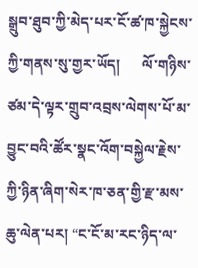སྒྲུབ་ཐུབ་ཀྱི་མེད་པར་ངོ་ཚ་ཁ་སྐྱེངས་ཀྱི་གནས་སུ་གྱར་ཡོད།      ལོ་གཉིས་ཙམ་དེ་ལྟར་གྲུབ་འབྲས་ལེགས་པོ་མ་བྱུང་བའི་ཚོར་སྣང་འོག་བསྐྱེལ་རྗེས་ཀྱི་ཉིན་ཞིག་སེར་ཁ་ཅན་གྱི་རྫ་མས་ཆུ་ལེན་པར། “ང་ངོ་མ་རང་ཉིད་ལ་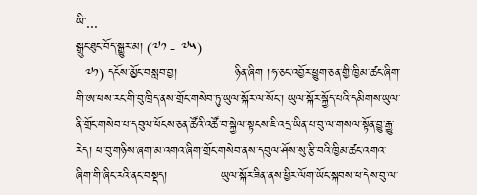ཡི་...
སྒྲུང་ཐུང་བོད་སྒྱུར་མ། (༧༡ - ༧༥)
  ༧༡) དངོས་མྱོང་བསླབ་བྱ།              ཉིན་ཞིག །ཧ་ཅང་འབྱོར་ཕྱུག་ཅན་གྱི་ཁྱིམ་ཚང་ཞིག་གི་ཨ་ཕས་རང་གི་བུ་ཁྲིད་ནས་གྲོང་གསེབ་ཏུ་ཡུལ་སྐོར་ལ་སོང་། ཡུལ་སྐོར་སྐྱོད་པའི་དམིགས་ཡུལ་ནི་གྲོང་གསེབ་པ་དབུལ་ཕོངས་ཅན་ཚོའི་འཚོ་བ་སྐྱེལ་སྟངས་ཇི་འདྲ་ཡིན་པ་བུ་ལ་གསལ་སྟོན་བྱུ་རྒྱུ་རེད། ཕ་བུ་གཉིས་ཞག་མ་འགའ་ཞིག་གྲོང་གསེབ་ནས་དབུལ་ཤོས་སུ་རྩི་བའི་ཁྱིམ་ཚང་འགའ་ཞིག་གི་ཞིང་རའི་ནང་བསྡད།             ཡུལ་སྐོར་ཟིན་ནས་ཕྱིར་ལོག་ཡོང་སྐབས་ཕ་དེས་བུ་ལ་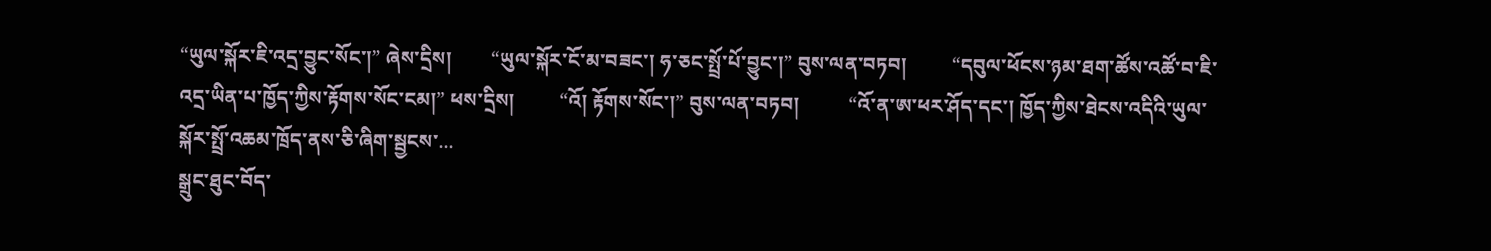“ཡུལ་སྐོར་ཇི་འདྲ་བྱུང་སོང་།” ཞེས་དྲིས།        “ཡུལ་སྐོར་ངོ་མ་བཟང་། ཧ་ཅང་སྤྲོ་པོ་བྱུང་།” བུས་ལན་བཏབ།         “དབུལ་ཕོངས་ཉམ་ཐག་ཚོས་འཚོ་བ་ཇི་འདྲ་ཡིན་པ་ཁྱོད་ཀྱིས་རྟོགས་སོང་ངམ།” ཕས་དྲིས།         “འོ། རྟོགས་སོང་།” བུས་ལན་བཏབ།          “འོ་ན་ཨ་ཕར་ཤོད་དང་། ཁྱོད་ཀྱིས་ཐེངས་འདིའི་ཡུལ་སྐོར་སྤྲོ་འཆམ་ཁྲོད་ནས་ཅི་ཞིག་སྦྱངས་...
སྒྲུང་ཐུང་བོད་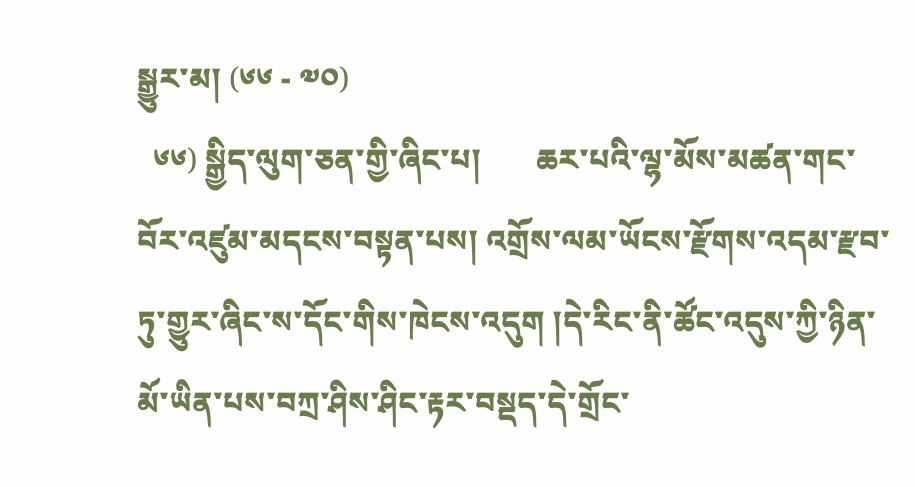སྒྱུར་མ། (༦༦ - ༧༠)
  ༦༦) སྒྱིད་ལུག་ཅན་གྱི་ཞིང་པ།       ཆར་པའི་ལྷ་མོས་མཚན་གང་བོར་འཛུམ་མདངས་བསྟན་པས། འགྲོས་ལམ་ཡོངས་རྫོགས་འདམ་རྫབ་ཏུ་གྱུར་ཞིང་ས་དོང་གིས་ཁེངས་འདུག །དེ་རིང་ནི་ཚོང་འདུས་ཀྱི་ཉིན་མོ་ཡིན་པས་བཀྲ་ཤིས་ཤིང་རྟར་བསྡད་དེ་གྲོང་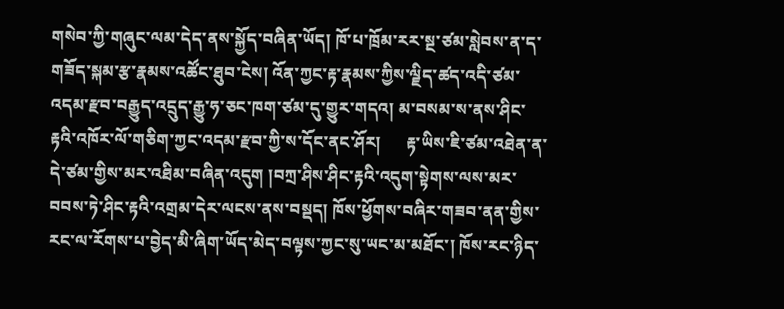གསེབ་ཀྱི་གཞུང་ལམ་དེད་ནས་སྐྱོད་བཞིན་ཡོད། ཁོ་པ་ཁྲོམ་རར་སྔ་ཙམ་སླེབས་ན་ད་གཟོད་སྐམ་རྩ་རྣམས་འཚོང་ཐུབ་ངེས། འོན་ཀྱང་རྟ་རྣམས་ཀྱིས་ལྗིད་ཚད་འདི་ཙམ་འདམ་རྫབ་བརྒྱུད་འདྲུད་རྒྱུ་ཧ་ཅང་ཁག་ཙམ་དུ་གྱུར་གདའ། མ་བསམ་ས་ནས་ཤིང་རྟའི་འཁོར་ལོ་གཅིག་ཀྱང་འདམ་རྫབ་ཀྱི་ས་དོང་ནང་ཤོར།      རྟ་ཡིས་ཇི་ཙམ་འཐེན་ན་དེ་ཙམ་གྱིས་མར་འཐིམ་བཞིན་འདུག །བཀྲ་ཤིས་ཤིང་རྟའི་འདུག་སྟེགས་ལས་མར་བབས་ཏེ་ཤིང་རྟའི་འགྲམ་དེར་ལངས་ནས་བསྡད། ཁོས་ཕྱོགས་བཞིར་གཟབ་ནན་གྱིས་རང་ལ་རོགས་པ་བྱེད་མི་ཞིག་ཡོད་མེད་བལྟས་ཀྱང་སུ་ཡང་མ་མཐོང་། ཁོས་རང་ཉིད་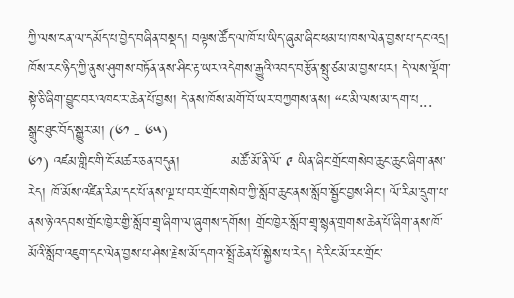ཀྱི་ལས་ངན་ལ་དམོད་པ་བྱེད་བཞིན་བསྡད། བལྟས་ཚོད་ལ་ཁོ་པ་ཡིད་ཞུམ་ཞིང་ཕམ་པ་ཁས་ལེན་བྱས་པ་དང་འདྲ། ཁོས་རང་ཉིད་ཀྱི་ནུས་ཤུགས་བཏོན་ནས་ཤིང་རྟ་ཡར་འདེགས་རྒྱུའི་འབད་བརྩོན་སྤུ་ཙམ་མ་བྱས་པར། དེ་ལས་ལྡོག་སྟེ་ཅི་ཞིག་བྱུང་བར་འཁང་ར་ཆེན་པོ་བྱས། དེ་ནས་ཁོས་མགོ་བོ་ཡར་བཀྱགས་ནས། “ང་མི་ལས་མ་དག་པ...
སྒྲུང་ཐུང་བོད་སྒྱུར་མ། (༦༡ - ༦༥)
༦༡) འཛམ་གླིང་གི་ངོ་མཚར་ཅན་བདུན།           མཚོ་མོ་ནི་ལོ་ ༩ ཡིན་ཞིང་གྲོང་གསེབ་ཆུང་ཆུང་ཞིག་ནས་རེད། ཁོ་མོས་འཛིན་རིམ་དང་པོ་ནས་ལྔ་པ་བར་གྲོང་གསེབ་ཀྱི་སློབ་ཆུང་ནས་སློབ་སྦྱོང་བྱས་ཤིང་། ལོ་རིམ་དྲུག་པ་ནས་ཉེ་འདབས་གྲོང་ཁྱེར་གྱི་སློབ་གྲྭ་ཞིག་ལ་ཞུགས་དགོས། གྲོང་ཁྱེར་སློབ་གྲྭ་སྙན་གྲགས་ཆེན་པོ་ཞིག་ནས་ཁོ་མོའི་སློབ་འཇུག་དང་ལེན་བྱས་པ་ཤེས་རྗེས་མོ་དགའ་སྤྲོ་ཆེན་པོ་སྐྱེས་པ་རེད། དེ་རིང་མོ་རང་གྲོང་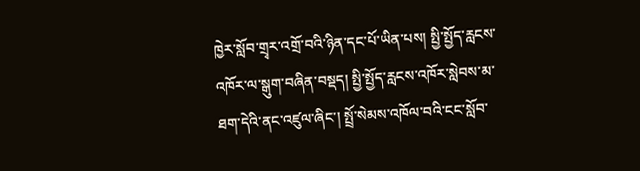ཁྱེར་སློབ་གྲྭར་འགྲོ་བའི་ཉིན་དང་པོ་ཡིན་པས། སྤྱི་སྤྱོད་རླངས་འཁོར་ལ་སྒུག་བཞིན་བསྡད། སྤྱི་སྤྱོད་རླངས་འཁོར་སླེབས་མ་ཐག་དེའི་ནང་འཛུལ་ཞིང་། སྤྲོ་སེམས་འཁོལ་བའི་ངང་སློབ་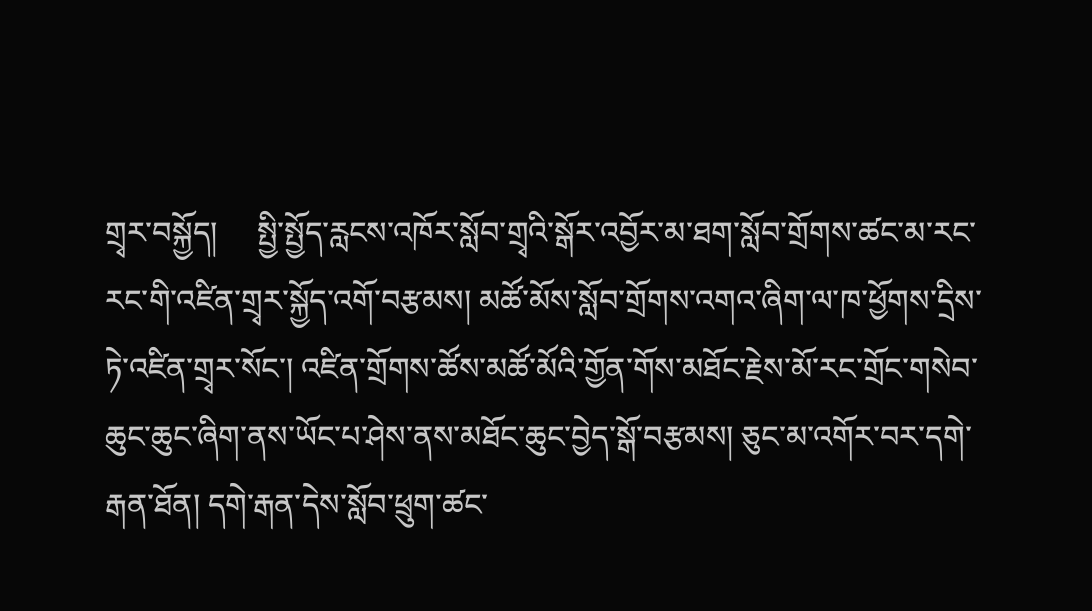གྲྭར་བསྐྱོད།     སྤྱི་སྤྱོད་རླངས་འཁོར་སློབ་གྲྭའི་སྒོར་འབྱོར་མ་ཐག་སློབ་གྲོགས་ཚང་མ་རང་རང་གི་འཛིན་གྲྭར་སྐྱོད་འགོ་བརྩམས། མཚོ་མོས་སློབ་གྲོགས་འགའ་ཞིག་ལ་ཁ་ཕྱོགས་དྲིས་ཏེ་འཛིན་གྲྭར་སོང་། འཛིན་གྲོགས་ཚོས་མཚོ་མོའི་གྱོན་གོས་མཐོང་རྗེས་མོ་རང་གྲོང་གསེབ་ཆུང་ཆུང་ཞིག་ནས་ཡོང་པ་ཤེས་ནས་མཐོང་ཆུང་བྱེད་སྒོ་བརྩམས། ཅུང་མ་འགོར་བར་དགེ་རྒན་ཐོན། དགེ་རྒན་དེས་སློབ་ཕྲུག་ཚང་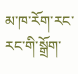མ་ཁ་རོག་རང་རང་གི་སྒྲོག་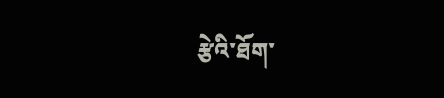རྩེའི་ཐོག་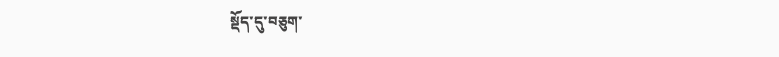སྡོད་དུ་བཅུག་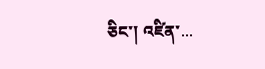ཅིང་། འཛིན་...